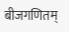बीजगणितम्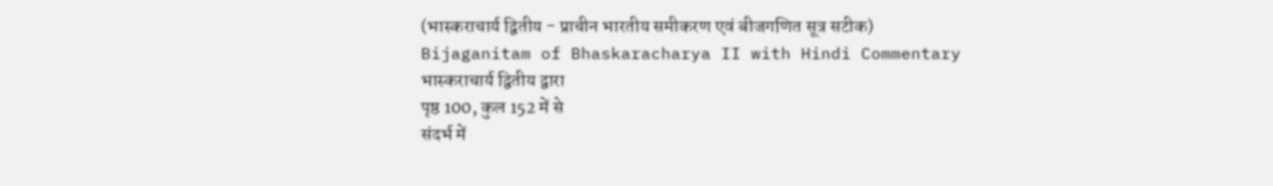(भास्कराचार्य द्वितीय - प्राचीन भारतीय समीकरण एवं बीजगणित सूत्र सटीक)
Bijaganitam of Bhaskaracharya II with Hindi Commentary
भास्कराचार्य द्वितीय द्वारा
पृष्ठ 100, कुल 152 में से
संदर्भ में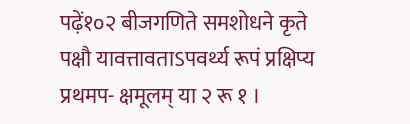पढ़ें१०२ बीजगणिते समशोधने कृते पक्षौ यावत्तावताऽपवर्थ्य रूपं प्रक्षिप्य प्रथमप- क्षमूलम् या २ रू १ ।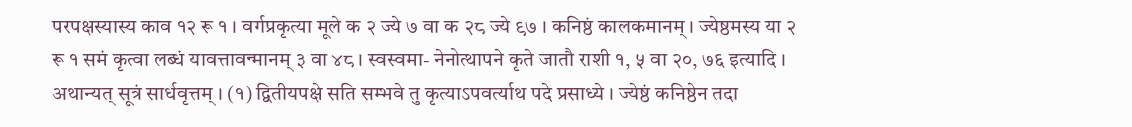परपक्षस्यास्य काव १२ रू १ । वर्गप्रकृत्या मूले क २ ज्ये ७ वा क २८ ज्ये ९७ । कनिष्ठं कालकमानम् । ज्येष्ठमस्य या २ रू १ समं कृत्वा लब्धं यावत्तावन्मानम् ३ वा ४८ । स्वस्वमा- नेनोत्थापने कृते जातौ राशी १, ५ वा २०, ७६ इत्यादि । अथान्यत् सूत्रं सार्धवृत्तम् । (१) द्वितीयपक्षे सति सम्भवे तु कृत्याऽपवर्त्याथ पदे प्रसाध्ये । ज्येष्ठं कनिष्ठेन तदा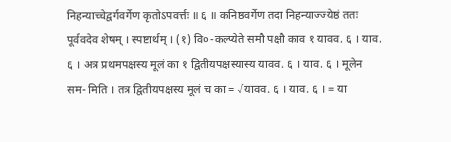निहन्याच्चेद्वर्गवर्गेण कृतोऽपवर्त्तः ॥ ६ ॥ कनिष्ठवर्गेण तदा निहन्याज्ज्येष्ठं ततः पूर्ववदेव शेषम् । स्पष्टार्थम् । (१) वि०-कल्प्येते समौ पक्षौ काव १ यावव. ६ । याव. ६ । अत्र प्रथमपक्षस्य मूलं का १ द्वितीयपक्षस्यास्य यावव. ६ । याव. ६ । मूलेन सम- मिति । तत्र द्वितीयपक्षस्य मूलं च का = √यावव. ६ । याव. ६ । = या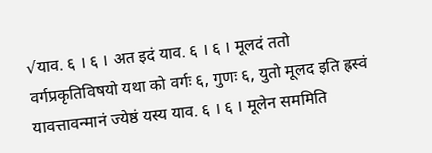√याव. ६ । ६ । अत इदं याव. ६ । ६ । मूलदं ततो वर्गप्रकृतिविषयो यथा को वर्गः ६, गुणः ६, युतो मूलद इति ह्रस्वं यावत्तावन्मानं ज्येष्ठं यस्य याव. ६ । ६ । मूलेन सममिति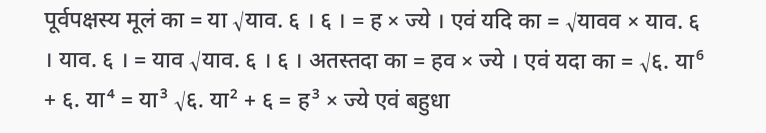पूर्वपक्षस्य मूलं का = या √याव. ६ । ६ । = ह × ज्ये । एवं यदि का = √यावव × याव. ६ । याव. ६ । = याव √याव. ६ । ६ । अतस्तदा का = हव × ज्ये । एवं यदा का = √६. या⁶ + ६. या⁴ = या³ √६. या² + ६ = ह³ × ज्ये एवं बहुधा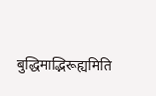बुद्धिमाद्भिरूह्यमिति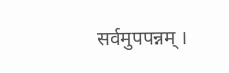सर्वमुपपन्नम् ।